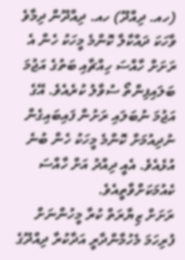(ހއ. ދިއްދޫ) ހއ. ދިއްދޫން ދިމާވެ ވާހަކަ ދައްކާލާ ކޮންމެ މީހަކު ހެން އެ ރަށަށް ހާއްސަ ހިއްޗާއި ބަތުގެ އަޖުމަ ބަލައިފިންތޯ ސުވާލު ކުރެއެވެ. އޭގެ އަޖުމަ ނުބަލައި ރަށުން ފައިބައިގެން ނުދިއުމަށް ކޮންމެ މީހަކު ހެން ބުނެ އުޅެއެވެ. އެއީ ދިއްދު އަށް ހާއްސަ ކެއުމަކަށްވާތީއެވެ.
ރަށަށް ޒިޔާރަތް ކުރާ މީހުންނަށް ފުރިހަމަ މެހުމާންދާރީ އަދާކުރާ ދިއްދޫގެ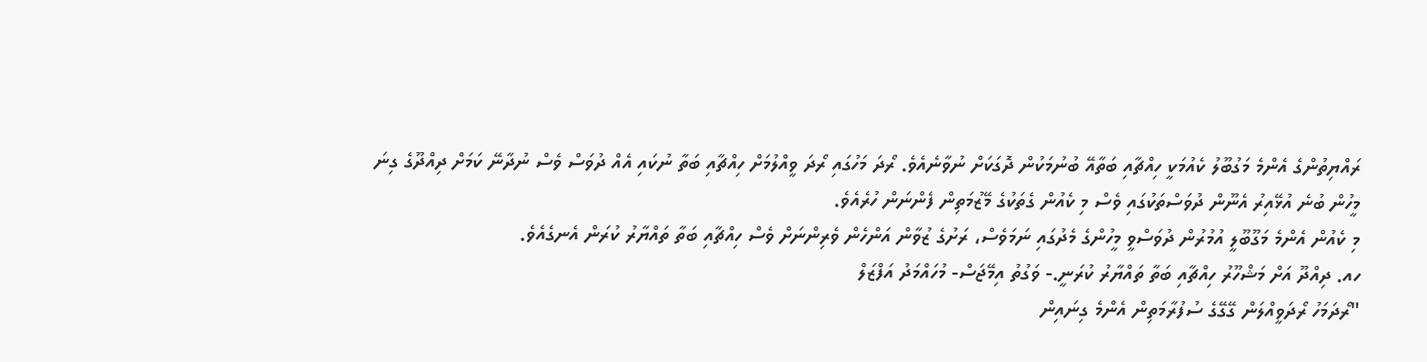ރައްޔިތުންގެ އެންމެ މަގުބޫލު ކެއުމަކީ ހިއްޗާއި ބަތާއޭ ބުނުމަކުން ދޮގަކަށް ނުވާނެއެވެ. ރޯދަ މަހުގައި ރޯދަ ވީއްލުމަށް ހިއްޗާއި ބަތާ ނުކައި އެއް ދުވަސް ވެސް ނުދާނޭ ކަމަށް ދިއްދޫގެ ގިނަ މީހުން ބުނެ އުޅޭއިރު އެނޫން ދުވަސްތަކުގައި ވެސް މި ކެއުން ގެތަކުގެ މޭޒުމަތިން ފެންނަން ހުރެއެވެ.
މި ކެއުން އެންމެ މަގޫބޫލީ އުމުރުން ދުވަސްވީ މީހުންގެ މެދުގައި ނަމަވެސް، ރަށުގެ ޒުވާން އަންހެން ވެރިންނަށް ވެސް ހިއްޗާއި ބަތާ ތައްޔާރު ކުރަން އެނގެއެވެ.
ހއ. ދިއްދޫ އަށް މަޝްހޫރު ހިއްޗާއި ބަތާ ތައްޔާރު ކުރަނީ.- ވަގުތު އިމޭޖަސް- މުހައްމަދު އަފްޒަލް
"ރޯދަމަހު ރޯދަވީއްލަން ގޭގޭގެ ސުފުރާމަތިން އެންމެ ގިނައިން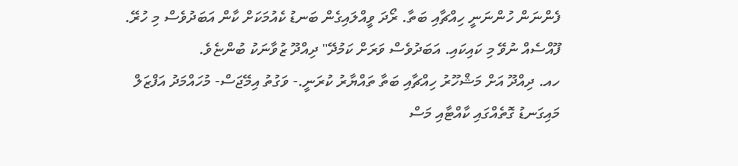ފެންނަން ހުންނަނީ ހިއްޗާއި ބަތާ. ރޯދަ ވީއްލައިގެން ބަނޑު ކެއުމަކަށް ކާން އަބަދުވެސް މި ހުރޭ. ފޫއްސެއް ނުވޭ މި ކައިކައި. އަބަދުވެސް ވަރަށް ކަމުދޭ" ދިއްދޫ ޒުވާނަކު ބުންޏެވެ.
ހއ. ދިއްދޫ އަށް މަޝްހޫރު ހިއްޗާއި ބަތާ ތައްޔާރު ކުރަނީ.- ވަގުތު އިމޭޖަސް- މުހައްމަދު އަފްޒަލް
މައިގަނޑު ގޮތެއްގައި ކާއްޓާއި މަސް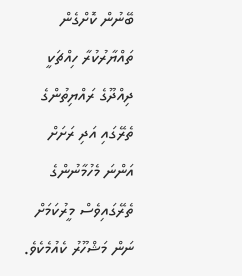ބޭނުން ކޮށްގެން ތައްޔާރުކުރާ ހިއްޗަކީ ދިއްދޫގެ ރައްޔިތުންގެ ތެރޭގައި އަދި ރަށަށް އަންނަ މެހުމާނުންގެ ތެރޭގައިވެސް މީރުކަމަށް ނަން މަޝްހޫރު ކެއުމެކެވެ.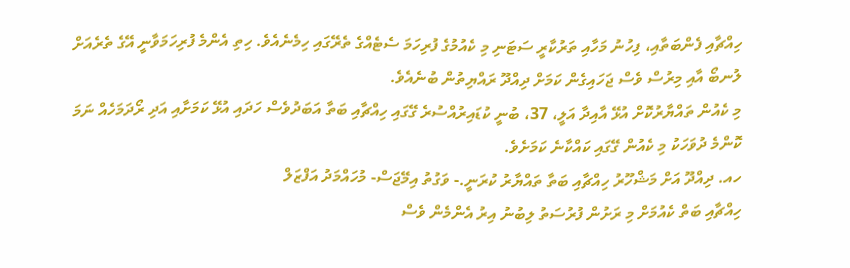ހިއްޗާއި ފެންބަތާއި، ފިހުނު މަހާއި ތަރުކާރީ ސަޓަނި މި ކެއުމުގެ ފުރިހަމަ ސެޓެއްގެ ތެރޭގައި ހިމެނެއެވެ. ހިތި އެންމެ ފުރިހަމަވާނީ އޭގެ ތެރެއަށް ލުނބޯ އާއި މިރުސް ވެސް ޖަހައިގެން ކަމަށް ދިއްދޫ ރައްޔިތުން ބުނެއެވެ.
މި ކެއުން ތައްޔާރުކޮށް އުޅޭ އާއިދާ އަލީ، 37، ބުނީ ކުޑައިރުއްސުރެ ގޭގައި ހިއްޗާއި ބަތާ އަބަދުވެސް ހަދައި އުޅޭ ކަމަށާއި އަދި ރޯދަމަހެއް ނަމަ ކޮންމެ ދުވަހަކު މި ކެއުން ގޭގައި ކައްކާނެ ކަމަށެވެ.
ހއ. ދިއްދޫ އަށް މަޝްހޫރު ހިއްޗާއި ބަތާ ތައްޔާރު ކުރަނީ.- ވަގުތު އިމޭޖަސް- މުހައްމަދު އަފްޒަލް
ހިއްޗާއި ބަތް ކެއުމަށް މި ރަށުން ފުރުސަތު ލިބުނު އިރު އެންމެން ވެސް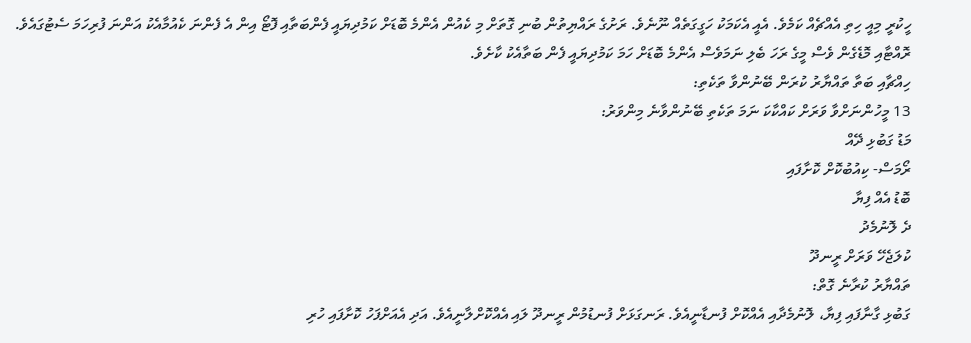ހީކުރީ މިއީ ހިތި އެއްޗެއް ކަމެވެ. އެއީ އެކަމަކު ހަގީގަތެއް ނޫނެވެ. ރަށުގެ ރައްޔިތުން ބުނި ގޮތަށް މި ކެއުން އެންމެ ބޮޑަށް ކަމުދިޔައީ ފެންބަތާއި ފޮޓޯ އިން އެ ފެންނަ ކެއުމާއެކު އަންނަ ފުރިހަމަ ސެޓުގައެވެ. ރޮއްޓާއި މޮޑެގެން ވެސް މީގެ ރަހަ ބެލި ނަމަވެސް އެންމެ ބޮޑަށް ހަމަ ކަމުދިޔައީ ފެން ބަތާއެކު ކާށެވެ.
ހިއްޗާއި ބަތާ ތައްޔާރު ކުރަން ބޭނުންވާ ތަކެތި:
13 މީހުންނަށްވާ ވަރަށް ކައްކާކަ ނަމަ ތަކެތި ބޭނުންވާނެ މިންވަރު:
މަޑު ގަބުޅި ދޭއް
ރޯމަސް- ކިއުބުކޮށް ކޮށާފައި
ބޮޑު އެއް ފިޔާ
ދެ ލޮނުމެދު
ކުލަޖެހޭ ވަރަށް ރީނދޫ
ތައްޔާރު ކުރާނެ ގޮތް:
ގަބުޅި ގާނާފައި ފިޔާ، ލޮނުމެދާއި އެއްކޮށް ފުނޑާނީއެވެ. ރަނގަޅަށް ފުނޑުމުން ރީނދޫ ލައި އެއްކޮށްލާނީއެވެ. އަދި އެއަށްފަހު ކޮށާފައި ހުރި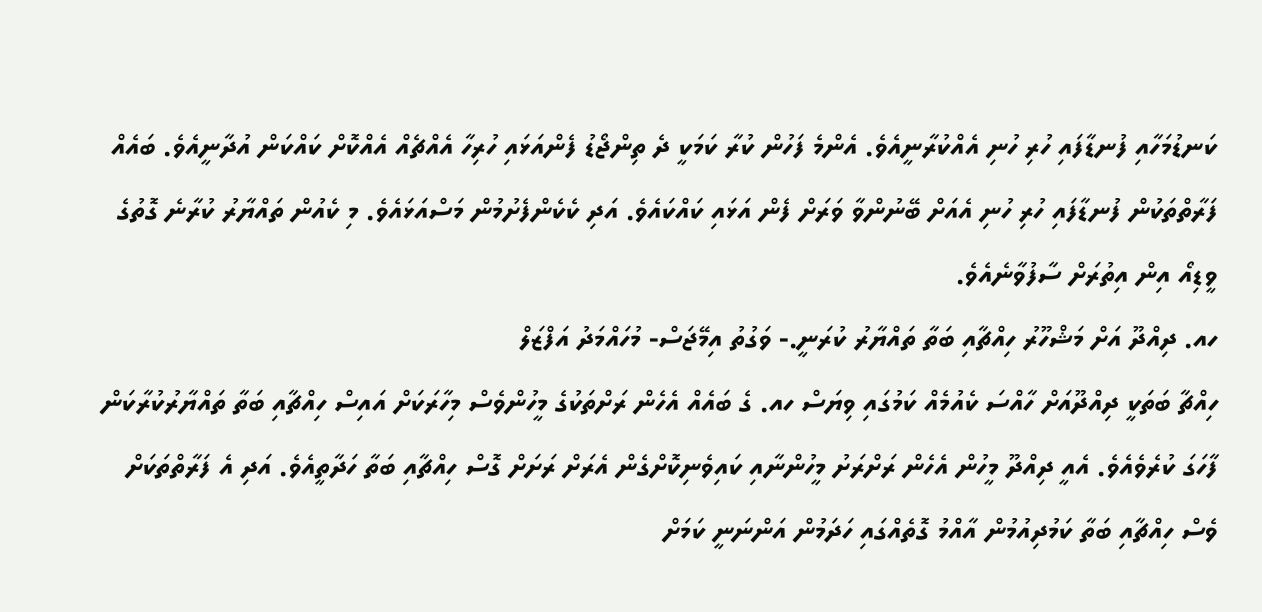ކަނޑުމަހާއި ފުނޑާފައި ހުރި ހުނި އެއްކުރާނީއެވެ. އެންމެ ފަހުން ކުރާ ކަމަކީ ދެ ތިންޖޯޑު ފެންއަޅައި ހުރިހާ އެއްޗެއް އެއްކޮށް ކައްކަން އުދާނީއެވެ. ބައެއް ފަރާތްތަކުން ފުނޑާފައި ހުރި ހުނި އެއަށް ބޭނުންވާ ވަރަށް ފެން އަޅައި ކައްކައެވެ. އަދި ކެކެންފެށުމުން މަސްއަޅައެވެ. މި ކެއުން ތައްޔާރު ކުރާނެ ގޮތުގެ ވީޑިއޯ އިން އިތުރަށް ސާފުވާނެއެވެ.
ހއ. ދިއްދޫ އަށް މަޝްހޫރު ހިއްޗާއި ބަތާ ތައްޔާރު ކުރަނީ.- ވަގުތު އިމޭޖަސް- މުހައްމަދު އަފްޒަލް
ހިއްޗާ ބަތަކީ ދިއްދޫއަށް ހާއްސަ ކެއުމެއް ކަމުގައި ވިޔަސް ހއ. ގެ ބައެއް އެހެން ރަށްތަކުގެ މީހުންވެސް މިހާރަކަށް އައިސް ހިއްޗާއި ބަތާ ތައްޔާރުކުރާކަން ފާހަގަ ކުރެވެއެވެ. އެއީ ދިއްދޫ މީހުން އެހެން ރަށްރަށު މީހުންނާއި ކައިވެނިކޮށްގެން އެރަށް ރަށަށް ގޮސް ހިއްޗާއި ބަތާ ހަދާތީއެވެ. އަދި އެ ފަރާތްތަކަށް ވެސް ހިއްޗާއި ބަތާ ކަމުދިއުމުން އާއްމު ގޮތެއްގައި ހަދަމުން އަންނަނީ ކަމަށް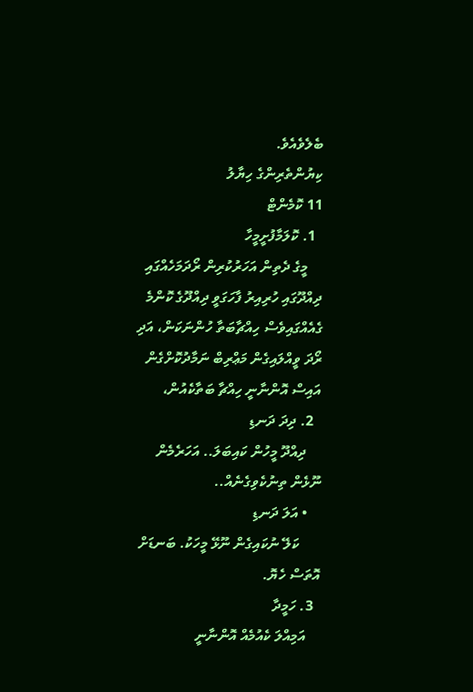ބެލެވެއެވެ.
ކިޔުންތެރިންގެ ހިޔާލު
11 ކޮމެންޓް
  1. ކޮލަމާފުށީމީހާ
    މީގެ ދެތިން އަހަރުކުރިން ރޯދަމަހެއްގައި ދިއްދޫގައި ހުރިއިރު ފާހަގަވީ ދިއްދޫގެ ކޮންމެ ގެއެއްގައިވެސް ހިއްޗާބަތާ ހުންނަކަން، އަދި ރޯދަ ވީއްލައިގެން މަޢްރިބް ނަމާދުކޮށްގެން އައިސް އޮންނާނީ ހިއްޗާ ބަތާކެއުން،
  2. ދިދަ ދަނޑި
    ދިއްދޫ މީހުން ކައިބަލަ.. އަހަރެމެން ނޫޅެން ތިނުކެވިގެނެއް..
    • އަލަ ދަނޑި
      ކަލޭ ނުކައިގެން ނޫޅޭ މީހަކު. ބަނޑަށް އޮތަސް ހެޔޮ.
  3. ހަމީދާ
    އަމިއްލަ ކެއުމެއް އޮންނާނީ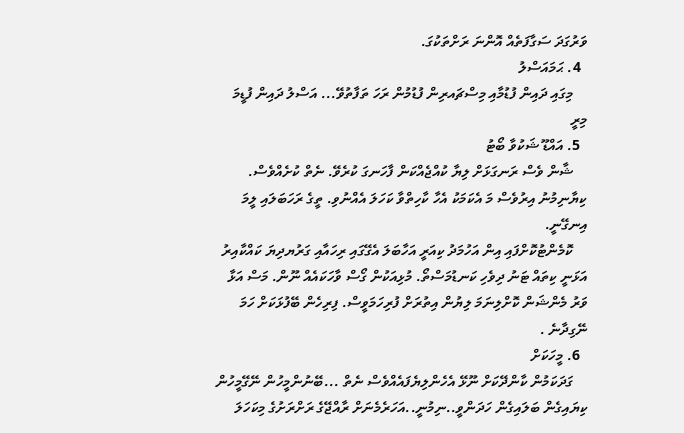ވަރުގަދަ ސަގާފަތެއް އޮންނަ ރަށްތަކުގަ.
  4. ޙަމައަސްލު
    މިގައި ދައިން ފުޑުމާއި މިސްޗައރިން ފުޑުމުން ރަހަ ތަފާތުވޭ... އަސްލު ދައިން ފުޑީމަ މިރީ
  5. އައްޑޫ ޝަކުވާ ބޯޓު
    ޝާން ވެސް ރަނގަޅަށް ލިޔާ ކުއްޖެއްކަން ފާހަނގަ ކުރެވޭ. ނެތް ކުށެއްވެސް. ކިޔާނިމުނު އިރުވެސް މަ އެކަމަކު އެހާ ކާހިތްވާ ކަހަލަ އެއްނުވި. ތީގެ ރަހަބަލައި ލީމަ އިނގޭނީ.
    ކޮމެންޓުކޮށްފައި އިން އަހުމަދު ކިއަރީ އަހާބަލަ އެގޭގައި ރިހައާއި ގަރުޔދިޔަ ކައްކާއިރު އަޅަނީ ކިތައް ޓަނު ދިވެހި ކަނޑުމަސްތޯ. މުޅިއަކުން ގޯސް ވާހަކައެއް ނޫން. މަސް އަޅާ ވަރު މެންޝަން ކޮށްލިނަމަ ލިޔުން އިތުރަށް ފުރިހަމަވީސް. ފިރިހެން ބޭފުޅަކަށް ހަމަ ނޭގިދާނެ .
  6. މީހަކަށް
    ގަދަކަމުން ކާންދޭކަށް ނޫޅޭ އެހެންލިޔެފައެއްވެސް ނެތް ...ބޭނުންމީހުން ނޭގޭމީހުން ކިޔައިގެން ބަލައިގެން ހަދަންވީ..ނިމުނީ..އަހަރެމެނަށް ރާއްޖޭގެ ރަށްރަށުގެ މިކަހަލަ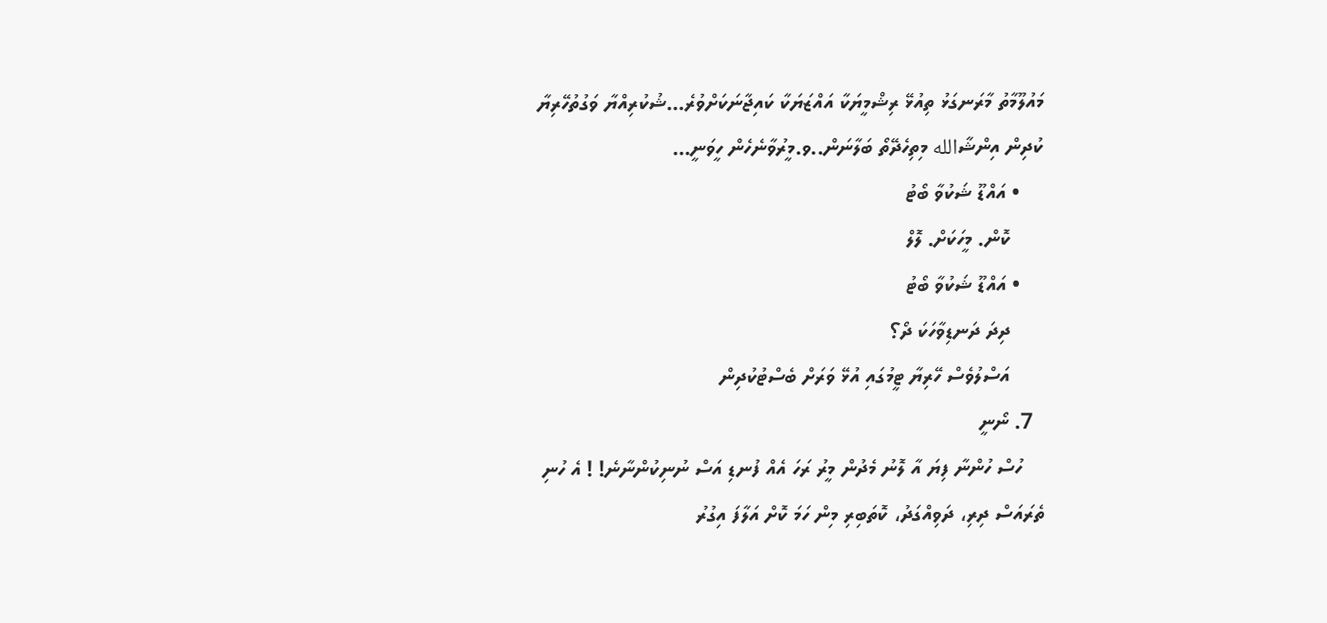މައުލޫމާތު މާރަނގަޅު ތިއުޅޭ ރިޝްމީޔަކާ އައްޒަޔަކާ ކައިޖާނަކަށްވުރެ...ޝުކުރިއްޔާ ވަގުތުހޭރިޔާ ކުދިން އިންޝާالله މިތިހެދޭތޯ ބަލާނަން..ވ.މީރުވާނެހެން ހީވަނީ...
    • އައްޑޫ ޝަކުވާ ބޯޓު
      ކޮން. މީހަކަށް. ލޮލް
    • އައްޑޫ ޝަކުވާ ބޯޓު
      ދިދަ ދަނޑިވާހަކަ ދޯ؟
      އަސްލުވެސް ހޭރިޔާ ޓީމުގައި އުޅޭ ވަރަށް ބެސްޓުކުދިން
  7. ނޯނީ
    ހުސް ހުންނާ ފިޔަ އާ ލޮނު މެދުން މީރު ރަހަ އެއް ފުނޑި އަސް ނުނިކުންނާނެ! ! އެ ހުނި ތެރައަސް ދިރި، ދަވިއްގަދު، ކޮތަބިރި މިން ހަމަ ކޮށް އަލާފަ އިގުރު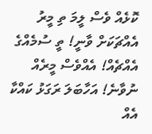ކޮޅެއް ވެސް ލީމަ ތި މީރު އެއްޗަކަށް ވާނީ! ތީ ސުމެއްގެ އެއްޗެއް! އެއްވެސް މީރެއް ނުވާނެ! އަހާބަލަ ރަގަޅު ކައްކާ އެއް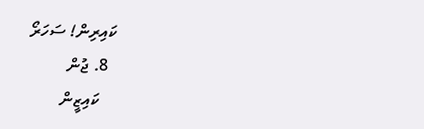ކައިރިން! ސަހަރޯ
  8. ޖުން
    ކައިޒީން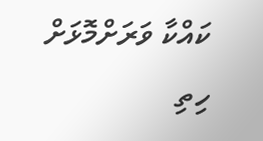ކައްކާ ވަރަށްމޮޅަށް ހިތި